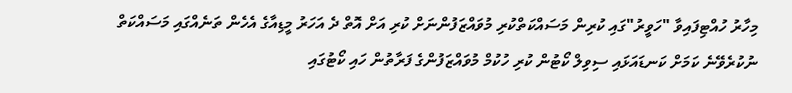މިހާރު ހުއްޓިފައިވާ "ހަވީރު"ގައި ކުރިން މަސައްކަތްކުރި މުވައްޒަފުންނަށް ކުރި އަށް އޮތް ދެ އަހަރު މީޑިއާގެ އެހެން ތަނެއްގައި މަސައްކަތް ނުކުރެވޭނެ ކަމަށް ކަނޑައަޅައި ސިވިލް ކޯޓުން ކުރި ހުކުމް މުވައްޒަފުންގެ ފަރާތުން ހައި ކޯޓުގައި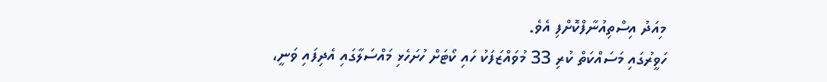މިއަދު އިސްތިއުނާފްކޮށްފި އެވެ.
ހަވީރުގައި މަސައްކަތް ކުރި 33 މުވައްޒަފަކު ހައި ކޯޓަށް ހުށަހެޅި މައްސަލާގައި އެދިފައި ވަނީ،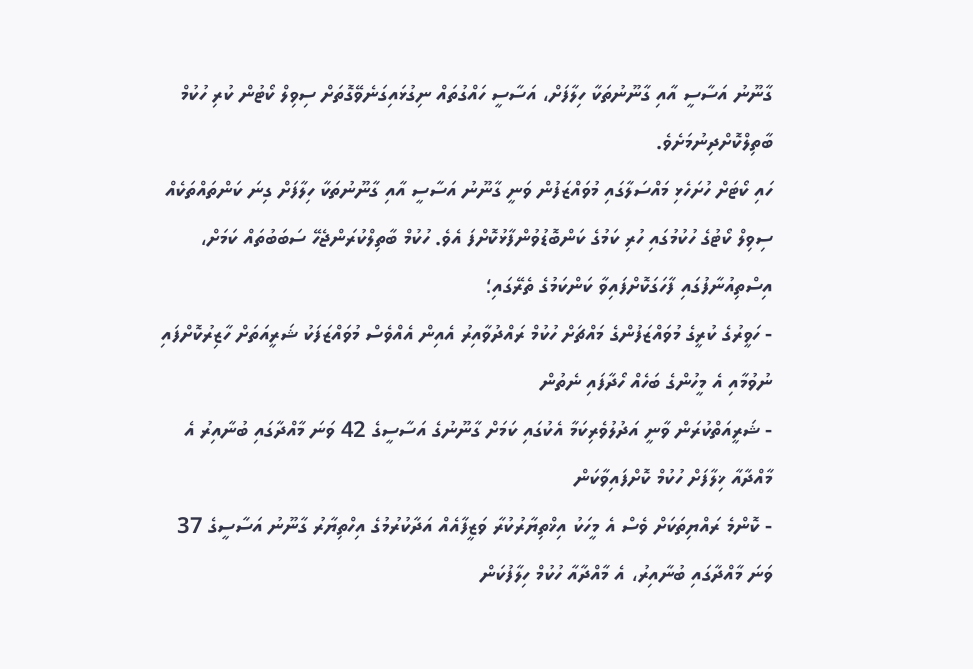ގާނޫނު އަސާސީ އާއި ގާނޫނުތަކާ ހިލާފަށް، އަސާސީ ހައްގުތައް ނިގުޅައިގަނެވޭގޮތަށް ސިވިލް ކޯޓުން ކުރި ހުކުމް ބާތިލްކޮށްދިނުމަށެވެ.
ހައި ކޯޓަށް ހުށަހެޅި މައްސަލާގައި މުވައްޒަފުން ވަނީ ގާނޫނު އަސާސީ އާއި ގާނޫނުތަކާ ހިލާފަށް ގިނަ ކަންތައްތަކެއް ސިވިލް ކޯޓުގެ ހުކުމުގައި ހުރި ކަމުގެ ކަންބޮޑުވުންފާޅުކޮށްފަ އެވެ. ހުކުމް ބާތިލްކުރަންޖެހޭ ސަބަބުތައް ކަމަށް، އިސްތިއުނާފުގައި ފާހަގަކޮށްފައިވާ ކަންކަމުގެ ތެރޭގައި؛
- ހަވީރުގެ ކުރީގެ މުވައްޒަފުންގެ މައްޗަށް ހުކުމް ރައްދުވާއިރު އެއިން އެއްވެސް މުވައްޒަފަކު ޝަރީއަތަށް ހާޒިރުކޮށްފައި ނުވުމާއި އެ މީހުންގެ ބަހެއް ހޯދާފައި ނެތުން
- ޝަރީއަތްކުރަން ވާނީ އަދުލުވެރިކަމާ އެކުގައި ކަމަށް ގާނޫނުގެ އަސާސީގެ 42 ވަނަ މާއްދާގައި ބުނާއިރު އެ މާއްދާއާ ޚިލާފަށް ހުކުމް ކޮށްފައިވާކަން
- ކޮންމެ ރައްޔިތަކަށް ވެސް އެ މީހަކު އިޚްތިޔާރުކުރާ ވަޒީފާއެއް އަދާކުރުމުގެ އިހްތިޔާރު ގާނޫނު އަސާސީގެ 37 ވަނަ މާއްދާގައި ބުނާއިރު، އެ މާއްދާއާ ހުކުމް ހިލާފުކަން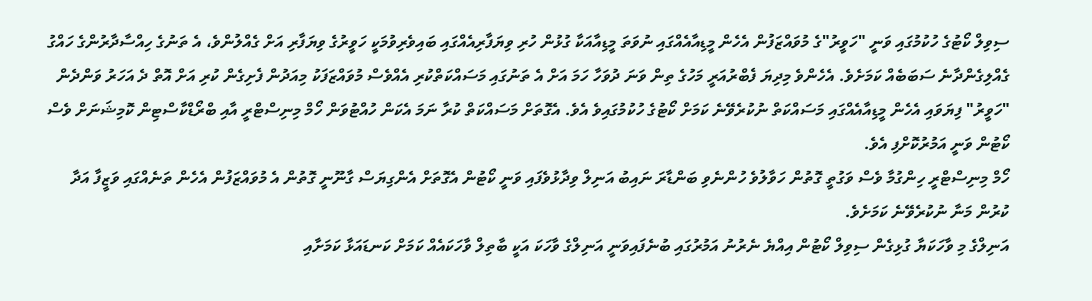ސިވިލް ކޯޓުގެ ހުކުމުގައި ވަނީ "ހަވީރު"ގެ މުވައްޒަފުން އެހެން މީޑިއާއެއްގައި ނުވަތަ މީޑިއާއަކާ ގުޅުން ހުރި ވިޔަފާރިއެއްގައި ބައިވެރިވުމަކީ ހަވީރުގެ ވިޔަފާރި އަށް ގެއްލުންވެ، އެ ތަނުގެ ހިއްސާދާރުންގެ ހައްގު ގެއްލިގެންދާނެ ސަބަބެއް ކަމަށެވެ. އެހެންވެ މިދިޔަ ފެބްރުއަރީ މަހުގެ ތިން ވަނަ ދުވަހާ ހަމަ އަށް އެ ތަނުގައި މަސައްކަތްކުރި އެއްވެސް މުވައްޒަފަކު މިއަދުން ފެށިގެން ކުރި އަށް އޮތް ދެ އަހަރު ވަންދެން "ހަވީރު" ފިޔަވައި އެހެން މީޑިއާއެއްގައި މަސައްކަތް ނުކުރެވޭނެ ކަމަށް ކޯޓުގެ ހުކުމުގައިވެ އެވެ. އެގޮތަށް މަސައްކަތް ކުރާ ނަމަ އެކަން ހުއްޓުވަން ހޯމް މިނިސްޓްރީ އާއި ބްރޯޑްކާސްޓިން ކޮމިޝަނަށް ވެސް ކޯޓުން ވަނީ އަމުރުކޮށްފި އެވެ.
ހޯމް މިނިސްޓްރީ ހިންގުމާ ވެސް ވަގުތީ ގޮތުން ހަވާލުވެ ހުންނެވި ބަންޑާރަ ނައިބު އަނިލް ވިދާޅުވެފައި ވަނީ ކޯޓުން އެގޮތަށް އެންގިޔަސް ގާނޫނީ ގޮތުން އެ މުވައްޒަފުން އެހެން ތަނެއްގައި ވަޒީފާ އަދާ ކުރުން މަނާ ނުކުރެވޭނެ ކަމަށެވެ.
އަނިލްގެ މި ވާހަކަޔާ ގުޅިގެން ސިވިލް ކޯޓުން އިއްޔެ ނެރުނު އަމުރުގައި ބުނެފައިވަނީ އަނިލްގެ ވާހަކަ އަކީ ބާތިލް ވާހަކައެއް ކަމަށް ކަނޑައަޅާ ކަމަށާއި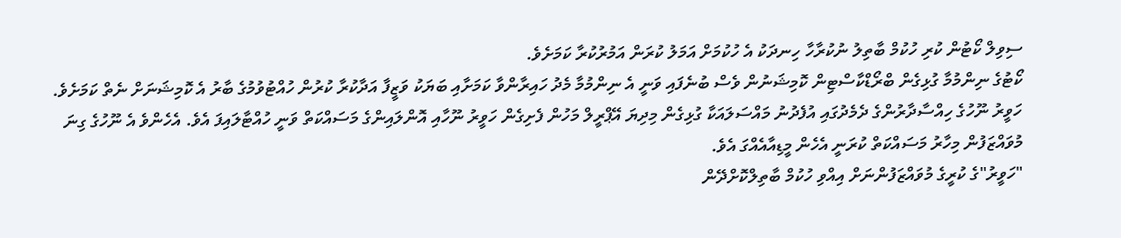ސިވިލް ކޯޓުން ކުރި ހުކުމް ބާތިލު ނުކުރާހާ ހިނދަކު އެ ހުކުމަށް އަމަލު ކުރަން އަމުރުކުރާ ކަމަށެވެ.
ކޯޓުގެ ނިންމުމާ ގުޅިގެން ބްރޯޑްކާސްޓިން ކޮމިޝަނުން ވެސް ބުނެފައި ވަނީ އެ ނިންމުމާ މެދު ހައިރާންވާ ކަމަށާއި ބަޔަކު ވަޒީފާ އަދާކުރާ ކުރުން ހުއްޓުވުމުގެ ބާރު އެ ކޮމިޝަނަށް ނެތް ކަމަށެވެ.
ހަވީރު ނޫހުގެ ހިއްސާދާރުންގެ ދެމެދުގައި އުފެދުނު މައްސަލައަކާ ގުޅިގެން މިދިޔަ އޭޕްރީލް މަހުން ފެށިގެން ހަވީރު ނޫހާއި އޮންލައިންގެ މަސައްކަތް ވަނީ ހުއްޓާލައިފަ އެވެ. އެހެންވެ އެ ނޫހުގެ ގިނަ މުވައްޒަފުން މިހާރު މަސައްކަތް ކުރަނީ އެހެން މީޑިއާއެއްގަ އެވެ.
"ހަވީރު"ގެ ކުރީގެ މުވައްޒަފުންނަށް އިއްވި ހުކުމް ބާތިލްކޮށްދޭން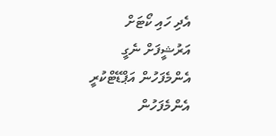އެދި ހައި ކޯޓަށް
އަރުޝީފަށް ނެގީ
އެންމެފަހުން އަޕްޑޭޓްކުރީ
އެންމެފަހުން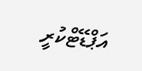އަޕްޑޭޓްކުރީ